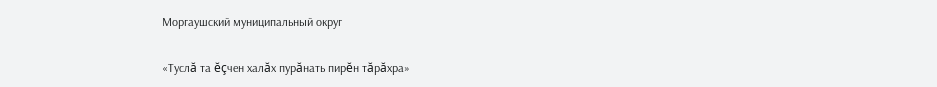Моргаушский муниципальный округ

«Туслă та ĕçчен халăх пурăнать пирĕн тăрăхра»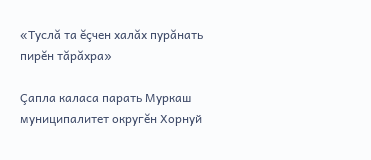«Туслă та ĕçчен халăх пурăнать пирĕн тăрăхра»

Çапла каласа парать Муркаш муниципалитет округĕн Хорнуй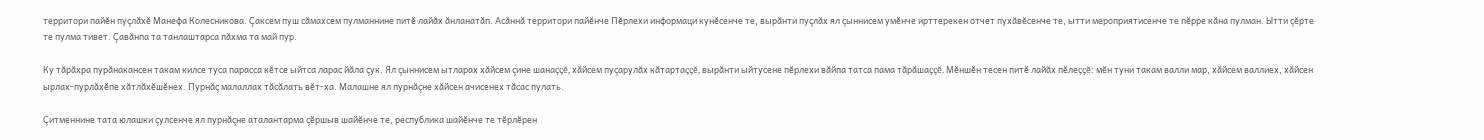территори пайĕн пуçлăхĕ Манефа Колесникова. Çаксем пуш сăмахсем пулманнине питĕ лайăх ăнланатăп. Асăннă территори пайĕнче Пĕрлехи информаци кунĕсенче те, вырăнти пуçлăх ял çыннисем умĕнче ирттерекен отчет пухăвĕсенче те, ытти мероприятисенче те пĕрре кăна пулман. Ытти çĕрте те пулма тивет. Çавăнпа та танлаштарса пăхма та май пур.

Ку тăрăхра пурăнакансен такам килсе туса парасса кĕтсе ыйтса ларас йăла çук. Ял çыннисем ытларах хăйсем çине шанаççĕ, хăйсем пуçарулăх кăтартаççĕ, вырăнти ыйтусене пĕрлехи вăйпа татса пама тăрăшаççĕ. Мĕншĕн тесен питĕ лайăх пĕлеççĕ: мĕн туни такам валли мар, хăйсем валлиех, хăйсен ырлах-пурлăхĕпе хăтлăхĕшĕнех. Пурнăç малаллах тăсăлать вĕт-ха. Малашне ял пурнăçне хăйсен ачисенех тăсас пулать.

Çитменнине тата юлашки çулсенче ял пурнăçне аталантарма çĕршыв шайĕнче те, республика шайĕнче те тĕрлĕрен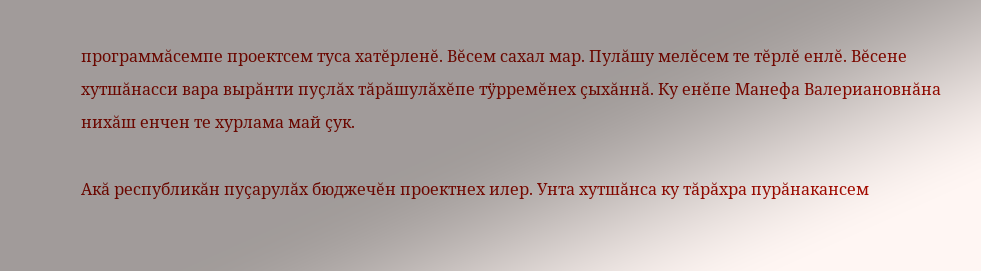программăсемпе проектсем туса хатĕрленĕ. Вĕсем сахал мар. Пулăшу мелĕсем те тĕрлĕ енлĕ. Вĕсене хутшăнасси вара вырăнти пуçлăх тăрăшулăхĕпе тÿрремĕнех çыхăннă. Ку енĕпе Манефа Валериановнăна нихăш енчен те хурлама май çук.

Акă республикăн пуçарулăх бюджечĕн проектнех илер. Унта хутшăнса ку тăрăхра пурăнакансем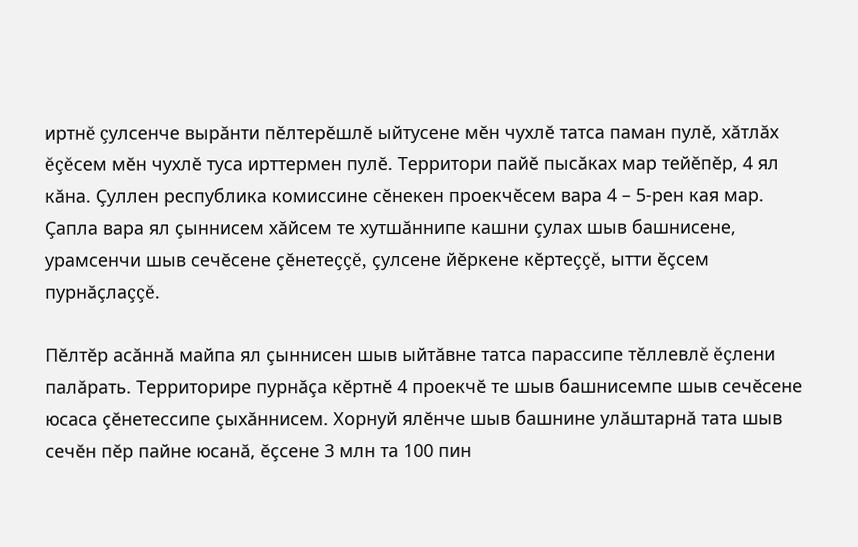иртнĕ çулсенче вырăнти пĕлтерĕшлĕ ыйтусене мĕн чухлĕ татса паман пулĕ, хăтлăх ĕçĕсем мĕн чухлĕ туса ирттермен пулĕ. Территори пайĕ пысăках мар тейĕпĕр, 4 ял кăна. Çуллен республика комиссине сĕнекен проекчĕсем вара 4 – 5-рен кая мар. Çапла вара ял çыннисем хăйсем те хутшăннипе кашни çулах шыв башнисене, урамсенчи шыв сечĕсене çĕнетеççĕ, çулсене йĕркене кĕртеççĕ, ытти ĕçсем пурнăçлаççĕ.

Пĕлтĕр асăннă майпа ял çыннисен шыв ыйтăвне татса парассипе тĕллевлĕ ĕçлени палăрать. Территорире пурнăçа кĕртнĕ 4 проекчĕ те шыв башнисемпе шыв сечĕсене юсаса çĕнетессипе çыхăннисем. Хорнуй ялĕнче шыв башнине улăштарнă тата шыв сечĕн пĕр пайне юсанă, ĕçсене 3 млн та 100 пин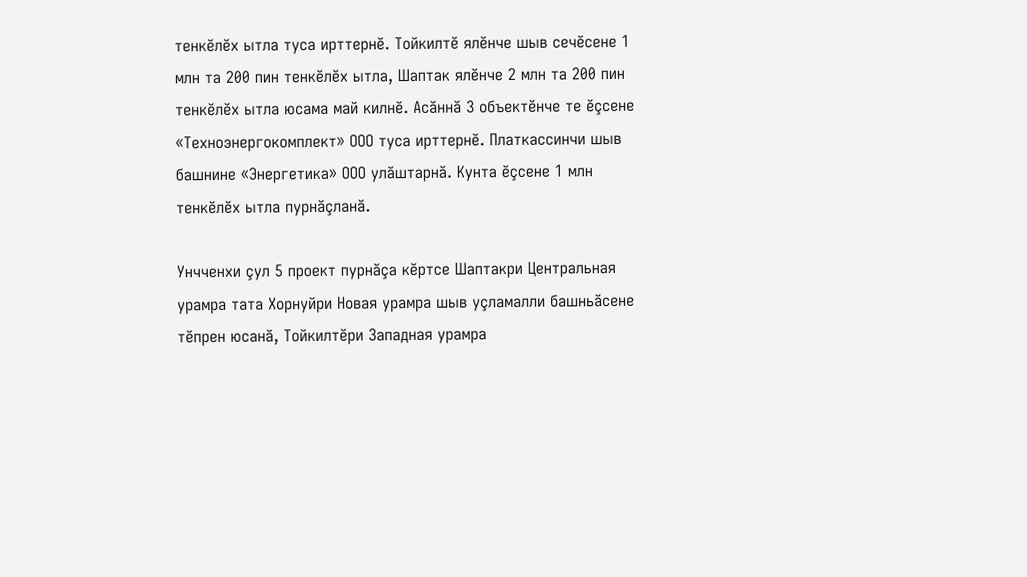тенкĕлĕх ытла туса ирттернĕ. Тойкилтĕ ялĕнче шыв сечĕсене 1 млн та 200 пин тенкĕлĕх ытла, Шаптак ялĕнче 2 млн та 200 пин тенкĕлĕх ытла юсама май килнĕ. Асăннă 3 объектĕнче те ĕçсене «Техноэнергокомплект» ООО туса ирттернĕ. Платкассинчи шыв башнине «Энергетика» ООО улăштарнă. Кунта ĕçсене 1 млн тенкĕлĕх ытла пурнăçланă.

Унчченхи çул 5 проект пурнăçа кĕртсе Шаптакри Центральная урамра тата Хорнуйри Новая урамра шыв уçламалли башньăсене тĕпрен юсанă, Тойкилтĕри Западная урамра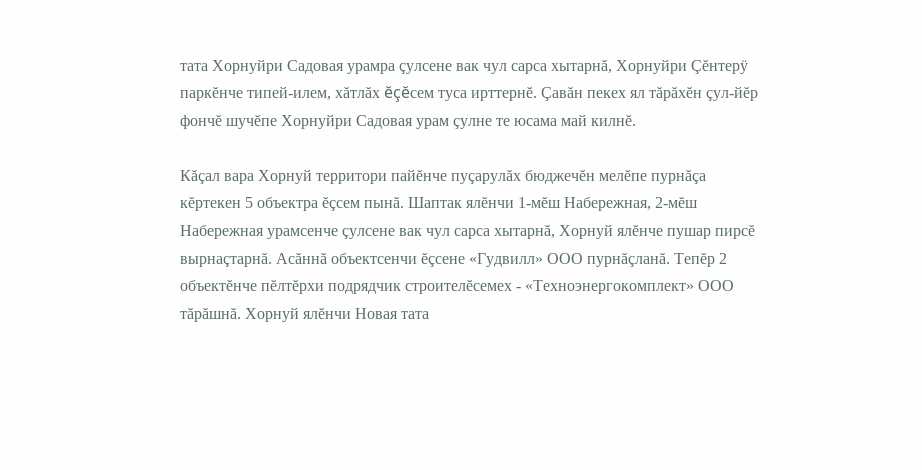тата Хорнуйри Садовая урамра çулсене вак чул сарса хытарнă, Хорнуйри Çĕнтерÿ паркĕнче типей-илем, хăтлăх ĕçĕсем туса ирттернĕ. Çавăн пекех ял тăрăхĕн çул-йĕр фончĕ шучĕпе Хорнуйри Садовая урам çулне те юсама май килнĕ.

Кăçал вара Хорнуй территори пайĕнче пуçарулăх бюджечĕн мелĕпе пурнăçа кĕртекен 5 объектра ĕçсем пынă. Шаптак ялĕнчи 1-мĕш Набережная, 2-мĕш Набережная урамсенче çулсене вак чул сарса хытарнă, Хорнуй ялĕнче пушар пирсĕ вырнаçтарнă. Асăннă объектсенчи ĕçсене «Гудвилл» ООО пурнăçланă. Тепĕр 2 объектĕнче пĕлтĕрхи подрядчик строителĕсемех - «Техноэнергокомплект» ООО тăрăшнă. Хорнуй ялĕнчи Новая тата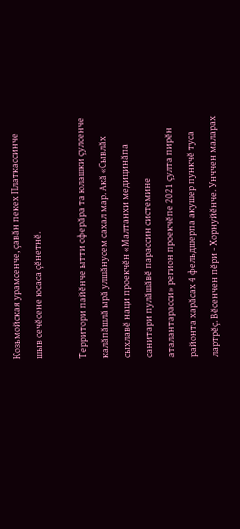Козьмойская урамсенче, çавăн пекех Платкассинче шыв сечĕсене юсаса çĕнетнĕ.

Территори пайĕнче ытти сферăра та юлашки çулсенче калăпăшлă ырă улшăнусем сахал мар. Акă «Сывлăх сыхлавĕ наци проекчĕн «Малтанхи медицинăпа санитари пулăшăвĕ парассин системине аталантарасси» регион проекчĕпе 2021 çулта пирĕн районта харăсах 4 фельдшерпа акушер пункчĕ туса лартрĕç. Вĕсенчен пĕри - Хорнуйĕнче. Унччен маларах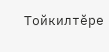Тойкилтĕре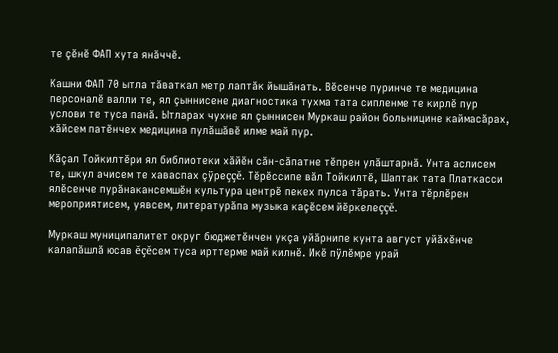те çĕнĕ ФАП хута янăччĕ.

Кашни ФАП 70 ытла тăваткал метр лаптăк йышăнать. Вĕсенче пуринче те медицина персоналĕ валли те, ял çыннисене диагностика тухма тата сипленме те кирлĕ пур услови те туса панă. Ытларах чухне ял çыннисен Муркаш район больницине каймасăрах, хăйсем патĕнчех медицина пулăшăвĕ илме май пур.

Кăçал Тойкилтĕри ял библиотеки хăйĕн сăн-сăпатне тĕпрен улăштарнă. Унта аслисем те, шкул ачисем те хаваспах çÿреççĕ. Тĕрĕссипе вăл Тойкилтĕ, Шаптак тата Платкасси ялĕсенче пурăнакансемшĕн культура центрĕ пекех пулса тăрать. Унта тĕрлĕрен мероприятисем, уявсем, литературăпа музыка каçĕсем йĕркелеççĕ.

Муркаш муниципалитет округ бюджетĕнчен укçа уйăрнипе кунта август уйăхĕнче калапăшлă юсав ĕçĕсем туса ирттерме май килнĕ. Икĕ пÿлĕмре урай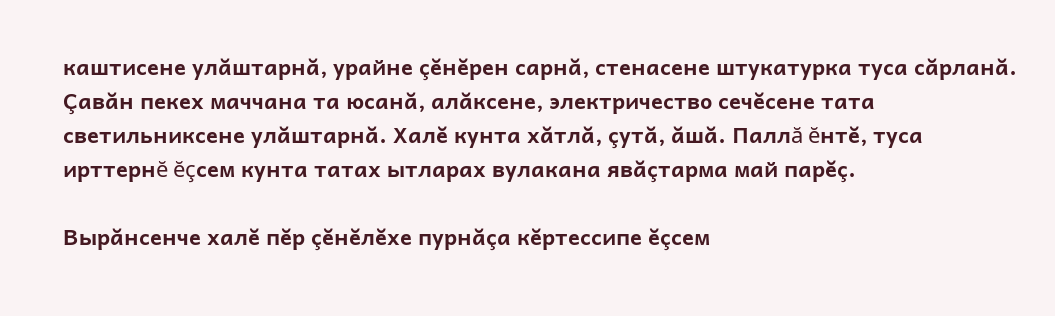каштисене улăштарнă, урайне çĕнĕрен сарнă, стенасене штукатурка туса сăрланă. Çавăн пекех маччана та юсанă, алăксене, электричество сечĕсене тата светильниксене улăштарнă. Халĕ кунта хăтлă, çутă, ăшă. Паллă ĕнтĕ, туса ирттернĕ ĕçсем кунта татах ытларах вулакана явăçтарма май парĕç.

Вырăнсенче халĕ пĕр çĕнĕлĕхе пурнăçа кĕртессипе ĕçсем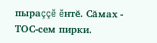пыраççĕ ĕнтĕ. Сăмах - ТОС-сем пирки.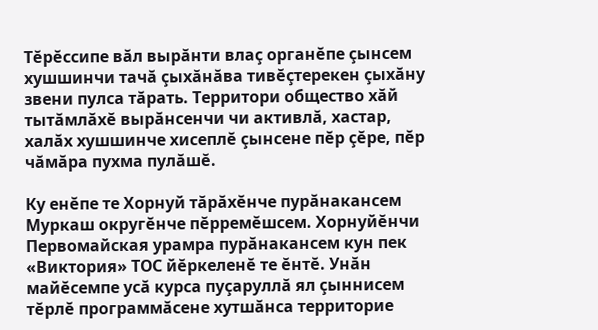Тĕрĕссипе вăл вырăнти влаç органĕпе çынсем хушшинчи тачă çыхăнăва тивĕçтерекен çыхăну звени пулса тăрать. Территори общество хăй тытăмлăхĕ вырăнсенчи чи активлă, хастар, халăх хушшинче хисеплĕ çынсене пĕр çĕре, пĕр чăмăра пухма пулăшĕ.

Ку енĕпе те Хорнуй тăрăхĕнче пурăнакансем Муркаш округĕнче пĕрремĕшсем. Хорнуйĕнчи Первомайская урамра пурăнакансем кун пек «Виктория» ТОС йĕркеленĕ те ĕнтĕ. Унăн майĕсемпе усă курса пуçаруллă ял çыннисем тĕрлĕ программăсене хутшăнса территорие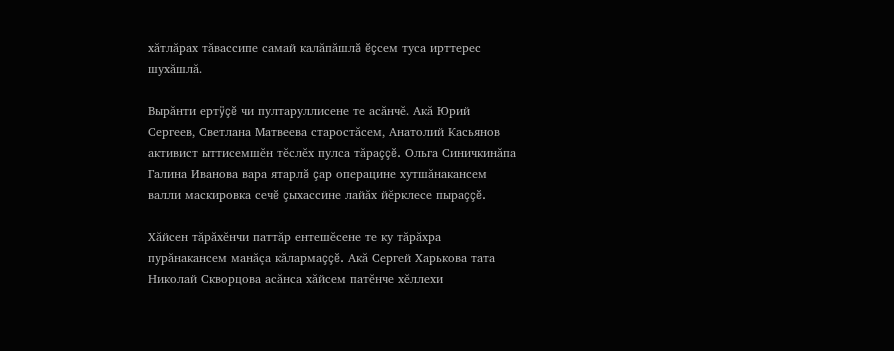хăтлăрах тăвассипе самай калăпăшлă ĕçсем туса ирттерес шухăшлă.

Вырăнти ертÿçĕ чи пултаруллисене те асăнчĕ. Акă Юрий Сергеев, Светлана Матвеева старостăсем, Анатолий Касьянов активист ыттисемшĕн тĕслĕх пулса тăраççĕ. Ольга Синичкинăпа Галина Иванова вара ятарлă çар операцине хутшăнакансем валли маскировка сечĕ çыхассине лайăх йĕрклесе пыраççĕ.

Хăйсен тăрăхĕнчи паттăр ентешĕсене те ку тăрăхра пурăнакансем манăçа кăлармаççĕ. Акă Сергей Харькова тата Николай Скворцова асăнса хăйсем патĕнче хĕллехи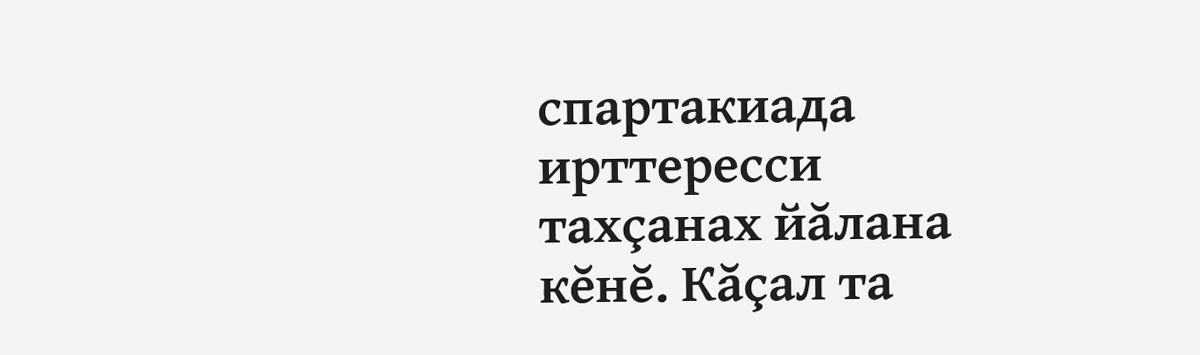спартакиада ирттересси тахçанах йăлана кĕнĕ. Кăçал та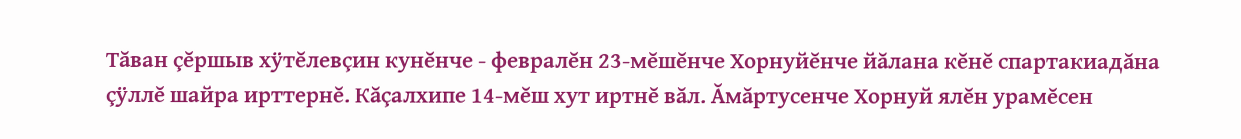Тăван çĕршыв хÿтĕлевçин кунĕнче - февралĕн 23-мĕшĕнче Хорнуйĕнче йăлана кĕнĕ спартакиадăна çÿллĕ шайра ирттернĕ. Кăçалхипе 14-мĕш хут иртнĕ вăл. Ăмăртусенче Хорнуй ялĕн урамĕсен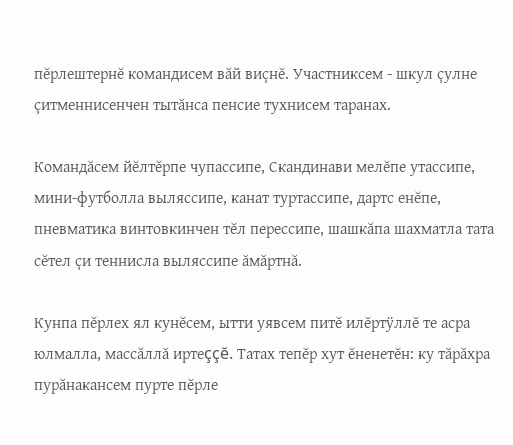пĕрлештернĕ командисем вăй виçнĕ. Участниксем - шкул çулне çитменнисенчен тытăнса пенсие тухнисем таранах.

Командăсем йĕлтĕрпе чупассипе, Скандинави мелĕпе утассипе, мини-футболла выляссипе, канат туртассипе, дартс енĕпе, пневматика винтовкинчен тĕл перессипе, шашкăпа шахматла тата сĕтел çи теннисла выляссипе ăмăртнă.

Кунпа пĕрлех ял кунĕсем, ытти уявсем питĕ илĕртÿллĕ те асра юлмалла, массăллă иртеççĕ. Татах тепĕр хут ĕненетĕн: ку тăрăхра пурăнакансем пурте пĕрле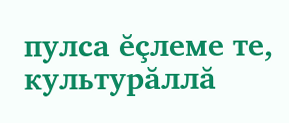пулса ĕçлеме те, культурăллă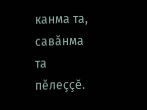канма та, савăнма та пĕлеççĕ.